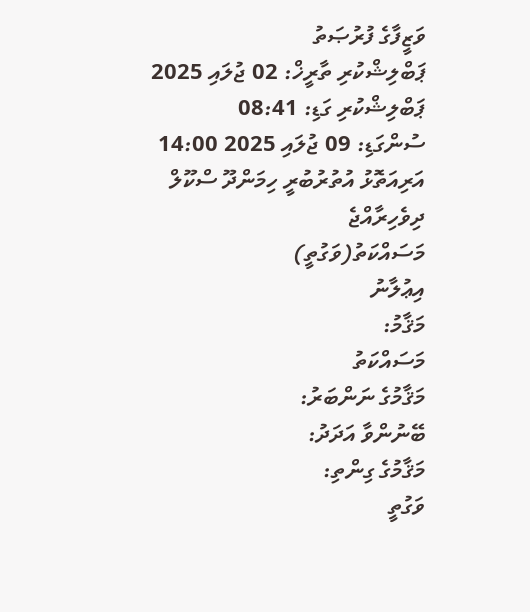ވަޒީފާގެ ފުރުޞަތު
ޕަބްލިޝްކުރި ތާރީޚް: 02 ޖުލައި 2025
ޕަބްލިޝްކުރި ގަޑި: 08:41
ސުންގަޑި: 09 ޖުލައި 2025 14:00
އަރިއަތޮޅު އުތުރުބުރީ ހިމަންދޫ ސްކޫލް
ދިވެހިރާއްޖެ
މަސައްކަތު(ވަގުތީ)
އިޢުލާނު
މަޤާމު:
މަސައްކަތު
މަޤާމުގެ ނަންބަރު:
ބޭނުންވާ އަދަދު:
މަޤާމުގެ ގިންތި:
ވަގުތީ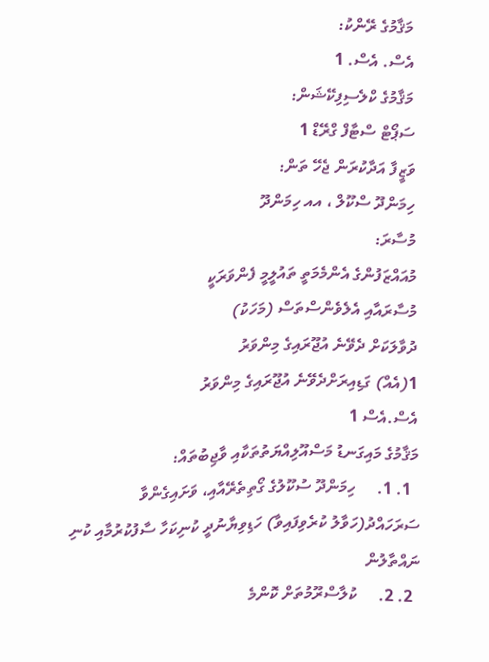މަޤާމުގެ ރޭންކު:
އެސް. އެސް. 1
މަޤާމުގެ ކްލެސިފިކޭޝަން:
ސަޕޯޓް ސްޓާފް ގްރޭޑް 1
ވަޒީފާ އަދާކުރަން ޖެހޭ ތަން:
ހިމަންދޫ ސްކޫލް ، އއ ހިމަންދޫ
މުސާރަ:
މުއައްޒަފުންގެ އެންމެމަތީ ތައުލީމީ ފެންވަރަކީ
މުސާރައާއި އެލެވެންސްތަސް (މަހަކު)
ދުވާލަކަށް ދެވޭނެ އުޖޫރައިގެ މިންވަރު
1(އެއް) ގަޑިއިރަށްދެވޭނެ އުޖޫރައިގެ މިންވަރު
އެސް.އެސް 1
މަޤާމުގެ މައިގަނޑު މަސްއޫލިއްޔަތުތަކާއި ވާޖިބުތައް:
  1. 1.     ހިމަންދޫ ސުކޫލުގެ ގޯތިތެރޭއާއި، ވަށައިގެންވާ ސަރަހައްދު(ހަވާލު ކުރެވިފައިވާ) ހަޑިވިޔާނުދީ ކުނިކަހާ ސާފުކުރުމާއި ކުނި ނައްތާލުން
  2. 2.     ކުލާސްރޫމުތަށް ކޮންމެ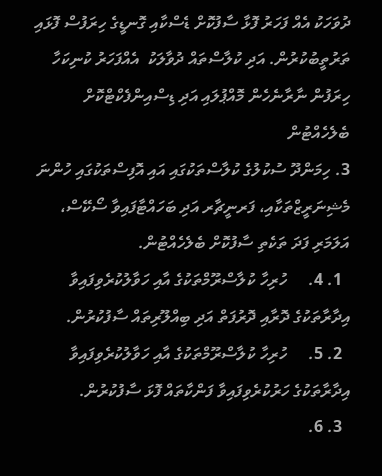ދުވަހަކު އެއް ފަހަރު ފޮޅާ ސާފުކޮށް ޑެސްކާއި ގޮނޑީގެ ހިރަފުސް ފޮޅައި ތަރުތީބުކުރުން. އަދި ކުލާސްތައް ދުވާލަކު  އެއްފަހަރު ކުނިކަހާ ހިރަފުން ނާރާނެހެން މޮއްޕުލައި އަދި ޑިސްއިންފެކްޓްކޮށް ބެލެހެއްޓުން
3. ހިމަންދޫ ސުކުލުގެ ކުލާސްތަކުގައި އައި އޮފިސްތަކުގައި ހުންނަ މެޝިނަރީޒްތަކާއި، ފަރނީޗާރ އަދި ބަހައްޓާފައިވާ ސޯކޭސް، އަލަމަރި ފަދަ ތަކެތި ސާފުކޮށް ބެލެހެއްޓުން.
  1. 4.     ހުރިހާ ކުލާސްރޫމްތަކުގެ އާއި ހަވާލުކުރެވިފައިވާ އިދާރާތަކުގެ ދޮރާއި ދޮރުފަތް އަދި ބިއްލޫރިތައް ސާފުކުރުން.
  2. 5.     ހުރިހާ ކުލާސްރޫމްތަކުގެ އާއި ހަވާލުކުރެވިފައިވާ އިދާރާތަކުގެ ހަރުކުރެވިފައިވާ ފަންކާތައް ފޮޅަ ސާފުކުރުން.
  3. 6.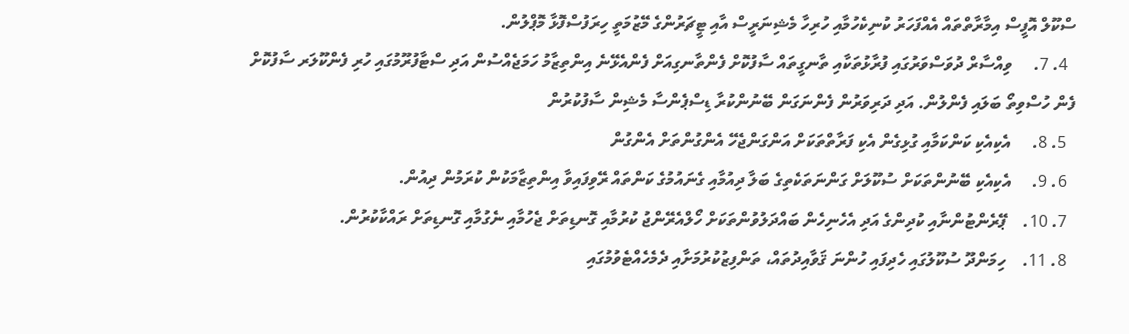ސްކޫލް އޮފީސް އިމާރާތްތައް އެއްފަހަރު ކުނިކެހުމާއި ހުރިހާ މެޝިނަރީސް އާއި ޓީޗަރުންގެ މޭޒުމަތީ ހިރަފުސްފޮޅާ މޮޕްލުން.
  4. 7.     ވިއްސާރް ދުވަސްވަރުގައި ފުރާޅުތަކާއި ތާނގީތައް ސާފުކޮށް ފެންތާނގިއަށް ފެންއެޅޭނެ އިންތިޒާމު ހަމަޖެއްސުން އަދި ސްޓާފުރޫމުގައި ހުރި ފެންކޫލަރ ސާފުކޮށް ފެން ހުސްވިތޯ ބަލައި ފެންލުން. އަދި ދަރިވަރުން ފެންނަގަން ބޭނުންކުރާ ޑިސްޕެންސާ މެޝިން ސާފުކުރުން
  5. 8.     އެކިއެކި ކަންކަމާއި ގުޅިގެން އެކި ފަރާތްތަކަށް އަންގަންޖެހޭ އެންގުންތަށް އެންގުން
  6. 9.     އެކިއެކި ބޭނުންތަކަށް ސުކޫލަށް ގަންނަތަކެތިގެ ބަލާ ދިއުމާއި ގެނައުމުގެ ކަންތައް ރޭވިފައިވާ އިންތިޒާމަކުން ކުރަމުން ދިއުން.
  7. 10.    ޕޭރެންޓުންނާއި ކުދިންގެ އަދި އެހެނިހެން ބައްދަލުވުންތަކަށް ހޯލްއެރޭންޖު ކުރުމާއި ގޮނޑިތަށް ޖެހުމާއި ނެގުމާއި ގޮނޑިތަށް ރައްކާކުރުން.
  8. 11.    ހިމަންދޫ ސުކޫލުގައި ހެދިފައި ހުންނަ ޤަވާއިދުތައް، ތަންފިޒުކުރުމަށާއި ދެމެހެއްޓެވުމުގައި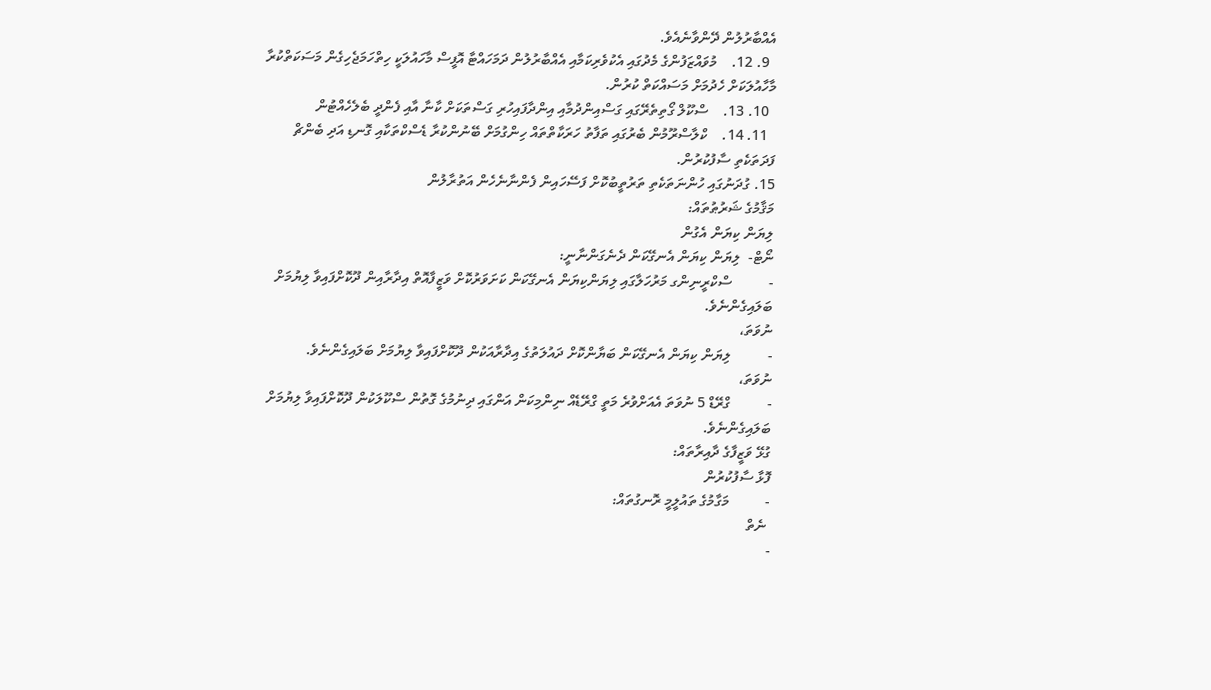އެއްބާރުލުން ދޭންވާނެއެވެ.
  9. 12.    މުވައްޒަފުންގެ މެދުގައި އެކުވެރިކަމާއި އެއްބާރުލުން ދަމަހައްޓާ އޮފީސް މާހައުލަކީ ހިތްހަމަޖެހިގެން މަސަކަތްކުރާ މާހާއުލަކަށް ހެދުމަށް މަސައްކަތް ކުރުން.
  10. 13.    ސްކޫލް ގޯތިތެރޭގައި ގަސްއިންދުމާއި އިންދާފައިހުރި ގަސްތަކަށް ކާނާ އާއި ފެންދީ ބެލެހެއްޓުން
  11. 14.    ކްލާސްރޫމުން ބެރުގައި ތަފާތު ހަރަކާތްތައް ހިންގުމަށް ބޭނުންކުރާ ޑެސްކްތަކާއި ގޮނޑި އަދި ބެންޗް ފަދަތަކެތި ސާފުކުރުން.
15. ގުދަނުގައި ހުންނަތަކެތި ތަރުތީބުކޮށް ފަސޭހައިން ފެންނާނެހެން އަތުރާލުން
މަޤާމުގެ ޝަރުޠުތައް:
ލިޔަން ކިޔަން އެގުން
ނޯޓް-  ލިޔަން ކިޔަން އެނގޭކަން ދެނެގަންނާނީ:
-          ސްކްރީނިންގ މަރުހަލާގައި ލިޔަންކިޔަން އެނގޭކަން ކަށަވަރުކޮށް ވަޒީފާއޮތް އިދާރާއިން ދޫކޮށްފައިވާ ލިޔުމަށް ބަލައިގެންނެވެ.
ނުވަތަ،
-          ލިޔަން ކިޔަން އެނގޭކަން ބަޔާންކޮށް ދައުލަތުގެ އިދާރާއަކުން ދޫކޮށްފައިވާ ލިޔުމަށް ބަލައިގެންނެވެ.
ނުވަތަ،
-          ގްރޭޑް 5 ނުވަތަ އެއަށްވުރެ މަތީ ގްރޭޑެއް ނިންމިކަން އަންގައި ދިނުމުގެ ގޮތުން ސްކޫލަކުން ދޫކޮށްފައިވާ ލިޔުމަށް ބަލައިގެންނެވެ.
ގުޅޭ ވަޒީފާގެ ދާއިރާތައް:
ފޮޅާ ސާފުކުރުން
-          މަގާމުގެ ތައުލީމީ ރޮނގުތައް:
 ނެތް
-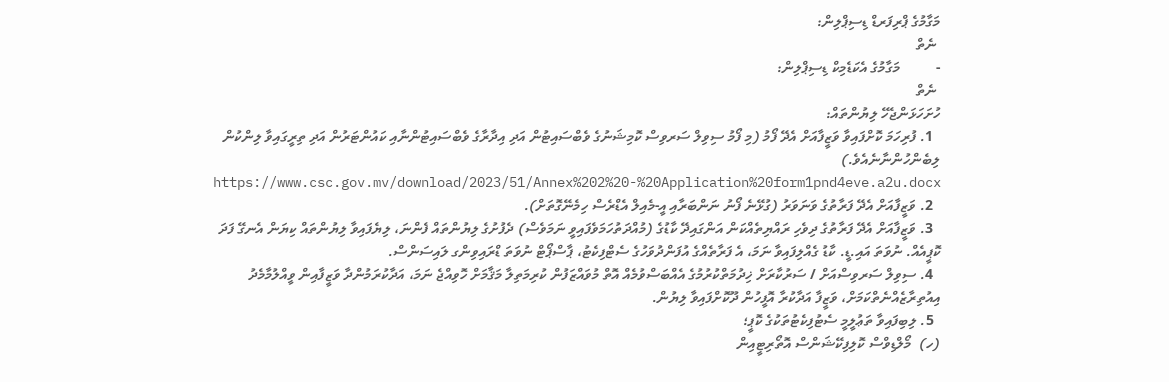މަގާމުގެ ޕްރިފަރޑް ޑިސިޕްލިން:
 ނެތް
-          މަގާމުގެ އެކަޑެމިކް ޑިސިޕްލިން:
 ނެތް
ހުށަހަޅަންޖެހޭ ލިޔުންތައް:
  1. ފުރިހަމަ ކޮށްފައިވާ ވަޒީފާއަށް އެދޭ ފޯމު (މި ފޯމު ސިވިލް ސަރވިސް ކޮމިޝަނުގެ ވެބްސައިޓުން އަދި އިދާރާގެ ވެބްސައިޓުންނާއި ކައުންޓަރުން އަދި ތިރީގައިވާ ލިންކުން ލިބެންހުންނާނެއެވެ.)  https://www.csc.gov.mv/download/2023/51/Annex%202%20-%20Application%20form1pnd4eve.a2u.docx
  2. ވަޒީފާއަށް އެދޭ ފަރާތުގެ ވަނަވަރު (ގުޅޭނެ ފޯނު ނަންބަރާއި އީ-މެއިލް އެޑްރެސް ހިމެނޭގޮތަށް).
  3. ވަޒީފާއަށް އެދޭ ފަރާތުގެ ދިވެހި ރައްޔިތެއްކަން އަންގައިދޭ ކާޑުގެ (މުއްދަތުހަމަވެފައިވީ ނަމަވެސް) ދެފުށުގެ ލިޔުންތައް ފެންނަ، ލިޔެފައިވާ ލިޔުންތައް ކިޔަން އެނގޭ ފަދަ ކޮޕީއެއް. ނުވަތަ އައި.ޑީ. ކާޑު ގެއްލިފައިވާ ނަމަ، އެ ފަރާތެއްގެ އުފަންދުވަހުގެ ސެޓްފިކެޓު، ޕާސްޕޯޓް ނުވަތަ ޑްރައިވިންގ ލައިސަންސް.
  4. ސިވިލް ސަރވިސްއަށް / ސަރުކާރަށް ޚިދުމަތްކުރުމުގެ އެއްބަސްވުމެއް އޮތް މުވައްޒަފުން ކުރިމަތިލާ މަޤާމަށް ހޮވިއްޖެ ނަމަ، އަދާކުރަމުންދާ ވަޒީފާއިން ވީއްލުމާމެދު އިއުތިރާޒެއްނެތްކަމަށް، ވަޒީފާ އަދާކުރާ އޮފީހުން ދޫކޮށްފައިވާ ލިޔުން.
  5. ލިބިފައިވާ ތަޢުލީމީ ސެޓުފިކެޓުތަކުގެ ކޮޕީ؛
(ހ)  މޯލްޑިވްސް ކޮލިފިކޭޝަންސް އޮތޯރިޓީއިން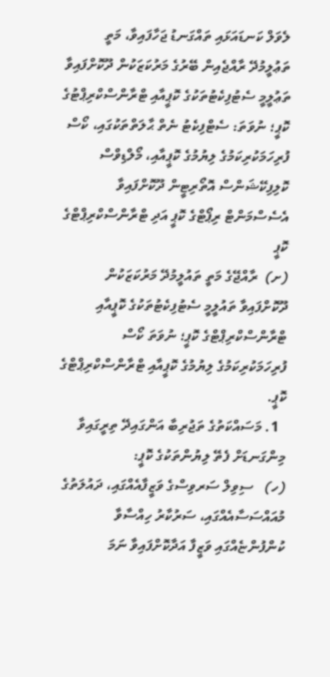ލެވަލް ކަނޑައަޅައި ތައްގަނޑު ޖަހާފައިވާ، މަތީ ތަޢުލީމުދޭ ރާއްޖެއިން ބޭރުގެ މަރުކަޒަކުން ދޫކޮށްފައިވާ ތަޢުލީމީ ސެޓުފިކެޓުތަކުގެ ކޮޕީއާއި ޓްރާންސްކްރިޕްޓުގެ ކޮޕީ؛ ނުވަތަ: ސެޓްފިކެޓު ނެތް ޙާލަތްތަކުގައި، ކޯސް ފުރިހަމަކުރިކަމުގެ ލިޔުމުގެ ކޮޕީއާއި، މޯލްޑިވްސް ކޮލިފިކޭޝަންސް އޮތޯރިޓީން ދޫކޮށްފައިވާ އެސެސްމަންޓް ރިޕޯޓްގެ ކޮޕީ އަދި ޓްރާންސްކްރިޕްޓްގެ ކޮޕީ
(ށ)  ރާއްޖޭގެ މަތީ ތައުލީމުދޭ މަރުކަޒަކުން ދޫކޮށްފައިވާ ތައުލީމީ ސެޓުފިކެޓުތަކުގެ ކޮޕީއާއި ޓްރާންސްކްރިޕްޓްގެ ކޮޕީ؛ ނުވަތަ ކޯސް ފުރިހަމަކުރިކަމުގެ ލިޔުމުގެ ކޮޕީއާއި ޓްރާންސްކްރިޕްޓްގެ ކޮޕީ.
  1. މަސައްކަތުގެ ތަޖުރިބާ އަންގައިދޭ ތިރީގައިވާ މިންގަނޑަށް ފެތޭ ލިޔުންތަކުގެ ކޮޕީ:
(ހ)   ސިވިލް ސަރވިސްގެ ވަޒީފާއެއްގައި، ދައުލަތުގެ މުއައްސަސާއެއްގައި، ސަރުކާރު ހިއްސާވާ ކުންފުންޏެއްގައި ވަޒީފާ އަދާކޮށްފައިވާ ނަމަ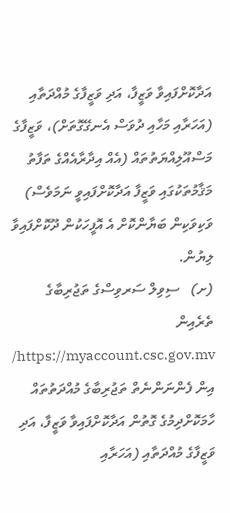އަދާކޮށްފައިވާ ވަޒީފާ، އަދި ވަޒީފާގެ މުއްދަތާއި (އަހަރާއި މަހާއި ދުވަސް އެނގޭގޮތަށް)، ވަޒީފާގެ މަސްއޫލިއްޔަތުތައް (އެއް އިދާރާއެއްގެ ތަފާތު މަޤާމުތަކުގައި ވަޒީފާ އަދާކޮށްފައިވީ ނަމަވެސް) ވަކިވަކިން ބަޔާންކޮށް އެ އޮފީހަކުން ދޫކޮށްފައިވާ ލިޔުން.
(ށ)   ސިވިލް ސަރވިސްގެ ތަޖުރިބާގެ ތެރެއިން https://myaccount.csc.gov.mv/ އިން ފެންނަންނެތް ތަޖުރިބާގެ މުއްދަތުތައް ހާމަކޮށްދިމުގެ ގޮތުން އަދާކޮށްފައިވާ ވަޒީފާ، އަދި ވަޒީފާގެ މުއްދަތާއި (އަހަރާއި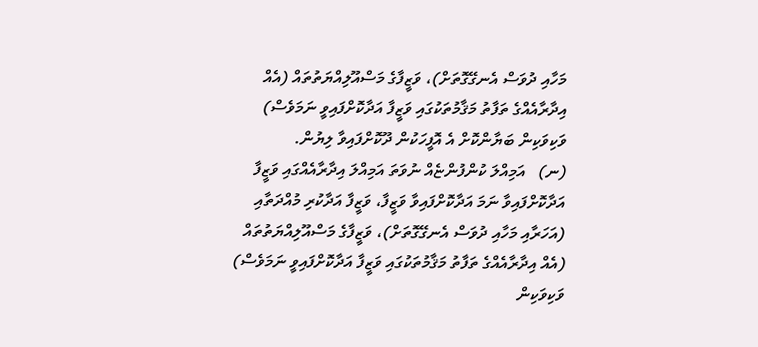މަހާއި ދުވަސް އެނގޭގޮތަށް)، ވަޒީފާގެ މަސްއޫލިއްޔަތުތައް (އެއް އިދާރާއެއްގެ ތަފާތު މަޤާމުތަކުގައި ވަޒީފާ އަދާކޮށްފައިވީ ނަމަވެސް) ވަކިވަކިން ބަޔާންކޮށް އެ އޮފީހަކުން ދޫކޮށްފައިވާ ލިޔުން.
(ނ)   އަމިއްލަ ކުންފުންޏެއް ނުވަތަ އަމިއްލަ އިދާރާއެއްގައި ވަޒީފާ އަދާކޮށްފައިވާ ނަމަ އަދާކޮށްފައިވާ ވަޒީފާ، ވަޒީފާ އަދާކުރި މުއްދަތާއި (އަހަރާއި މަހާއި ދުވަސް އެނގޭގޮތަށް)، ވަޒީފާގެ މަސްއޫލިއްޔަތުތައް (އެއް އިދާރާއެއްގެ ތަފާތު މަޤާމުތަކުގައި ވަޒީފާ އަދާކޮށްފައިވީ ނަމަވެސް) ވަކިވަކިން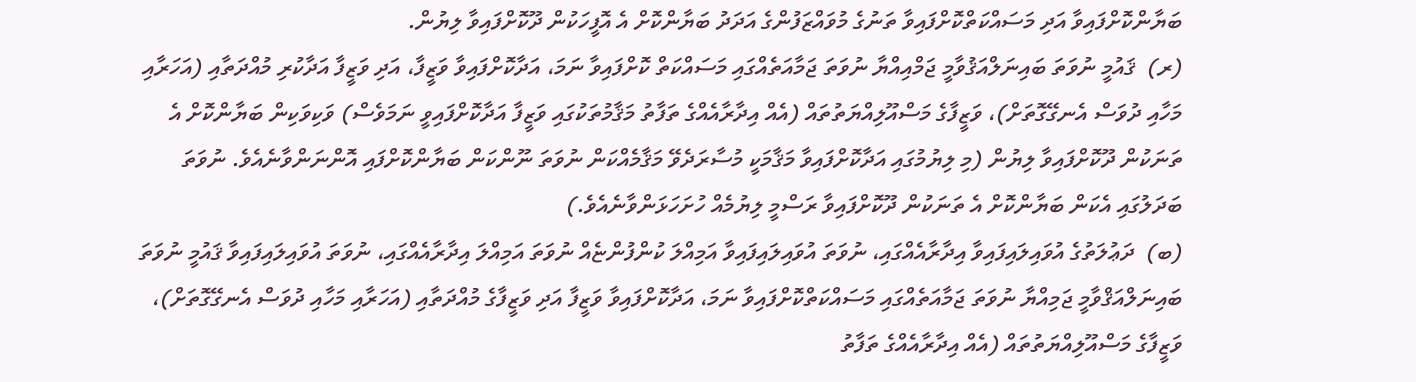ބަޔާންކޮށްފައިވާ އަދި މަސައްކަތްކޮށްފައިވާ ތަނުގެ މުވައްޒަފުންގެ އަދަދު ބަޔާންކޮށް އެ އޮފީހަކުން ދޫކޮށްފައިވާ ލިޔުން.
(ރ)  ޤައުމީ ނުވަތަ ބައިނަލްއަޤުވާމީ ޖަމްއިއްޔާ ނުވަތަ ޖަމާއަތެއްގައި މަސައްކަތް ކޮށްފައިވާ ނަމަ، އަދާކޮށްފައިވާ ވަޒީފާ، އަދި ވަޒީފާ އަދާކުރި މުއްދަތާއި (އަހަރާއި މަހާއި ދުވަސް އެނގޭގޮތަށް)، ވަޒީފާގެ މަސްއޫލިއްޔަތުތައް (އެއް އިދާރާއެއްގެ ތަފާތު މަޤާމުތަކުގައި ވަޒީފާ އަދާކޮށްފައިވީ ނަމަވެސް) ވަކިވަކިން ބަޔާންކޮށް އެ ތަނަކުން ދޫކޮށްފައިވާ ލިޔުން (މި ލިޔުމުގައި އަދާކޮށްފައިވާ މަޤާމަކީ މުސާރަދެވޭ މަޤާމެއްކަން ނުވަތަ ނޫންކަން ބަޔާންކޮށްފައި އޮންނަންވާނެއެވެ. ނުވަތަ ބަދަލުގައި އެކަން ބަޔާންކޮށް އެ ތަނަކުން ދޫކޮށްފައިވާ ރަސްމީ ލިޔުމެއް ހުށަހަޅަންވާނެއެވެ.)
(ބ)  ދަޢުލަތުގެ އުވައިލައިފައިވާ އިދާރާއެއްގައި، ނުވަތަ އުވައިލައިފައިވާ އަމިއްލަ ކުންފުންޏެއް ނުވަތަ އަމިއްލަ އިދާރާއެއްގައި، ނުވަތަ އުވައިލައިފައިވާ ޤައުމީ ނުވަތަ ބައިނަލްއަޤްވާމީ ޖަމިއްޔާ ނުވަތަ ޖަމާއަތެއްގައި މަސައްކަތްކޮށްފައިވާ ނަމަ، އަދާކޮށްފައިވާ ވަޒީފާ އަދި ވަޒީފާގެ މުއްދަތާއި (އަހަރާއި މަހާއި ދުވަސް އެނގޭގޮތަށް)، ވަޒީފާގެ މަސްއޫލިއްޔަތުތައް (އެއް އިދާރާއެއްގެ ތަފާތު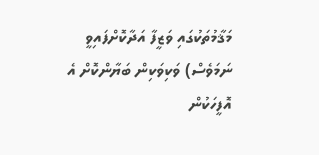މަޤާމުތަކުގައި ވަޒީފާ އަދާކޮށްފައިވީ ނަމަވެސް) ވަކިވަކިން ބަޔާންކޮށް އެ އޮފީހަކުން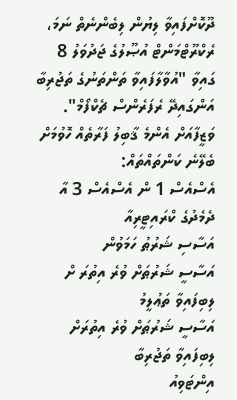ދޫކޮށްފައިވާ ލިޔުން ލިބެންނެތް ނަމަ، ރެކްރޫޓްމަންޓް އުޞޫލުގެ ޖަދުވަލު 8 ގައިވާ "އުވާލާފައިވާ ތަންތަނުގެ ތަޖުރިބާ އަންގައިދޭ ރެފަރެންސް ޗެކްފޯމް".
ވަޒީފާއަށް އެންމެ ޤާބިލު ފަރާތެއް ހޮވުމަށް ބެލޭނެ ކަންތައްތައް:
އެސްއެސް 1 ން އެސްއެސް 3 އާ ދެމެދުގެ ކްރައިޓީރިއާ
އަސާސި ޝަރުޠު ހަމަވުން
އަސާސީ ޝަރުޠަށް ވުރެ އިތުރަ ށް ލިބިފައިވާ ތަޢުލީމު
އަސާސީ ޝަރުޠަށް ވުރެ އިތުރަށް ލިބިފައިވާ ތަޖުރިބާ
އިންޓަވިއު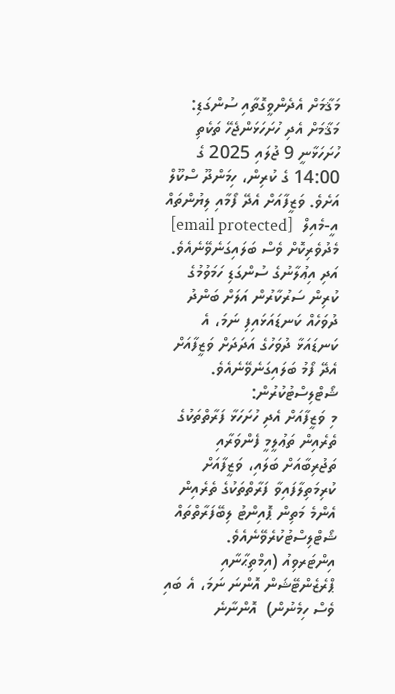މަޤާމަށް އެދެންވީގޮތާއި ސުންގަޑި:
މަޤާމަށް އެދި ހުށަހަޅަންޖެހޭ ތަކެތި ހުށަހަޅާނީ 9 ޖުލައި 2025 ގެ 14:00 ގެ ކުރިން، ހިމަންދޫ ސްކޫލް އަށެވެ. ވަޒީފާއަށް އެދޭ ފޯމާއި ލިޔުންތައް އީ-މެއިލް  [email protected] މެދުވެރިކޮށް ވެސް ބަލައިގަނެވޭނެއެވެ.
އަދި އިޢުލާނުގެ ސުންގަޑި ހަމަވުމުގެ ކުރިން ސަރުކާރުން އަލަށް ބަންދު ދުވަހެއް ކަނޑައަޅައިފި ނަމަ، އެ ކަނޑައަޅާ ދުވަހުގެ އަދަދަށް ވަޒީފާއަށް އެދޭ ފޯމު ބަލައިގަނެވޭނެއެވެ.
ޝޯޓްލިސްޓުކުރުން:
މި ވަޒީފާއަށް އެދި ހުށަހަޅާ ފަރާތްތަކުގެ ތެރެއިން ތަޢުލީމީ ފެންވަރާއި ތަޖުރިބާއަށް ބަލައި، ވަޒީފާއަށް ކުރިމަތިލާފައިވާ ފަރާތްތަކުގެ ތެރެއިން އެންމެ މަތިން ޕޮއިންޓު ލިބޭފަރާތްތައް ޝޯޓްލިސްޓުކުރެވޭނެއެވެ.
އިންޓަރވިއު (އިމްތިޙާނާއި ޕްރެޒެންޓޭޝަން އޮންނަ ނަމަ، އެ ބައި ވެސް ހިމެނުން)  އޮންނާނެ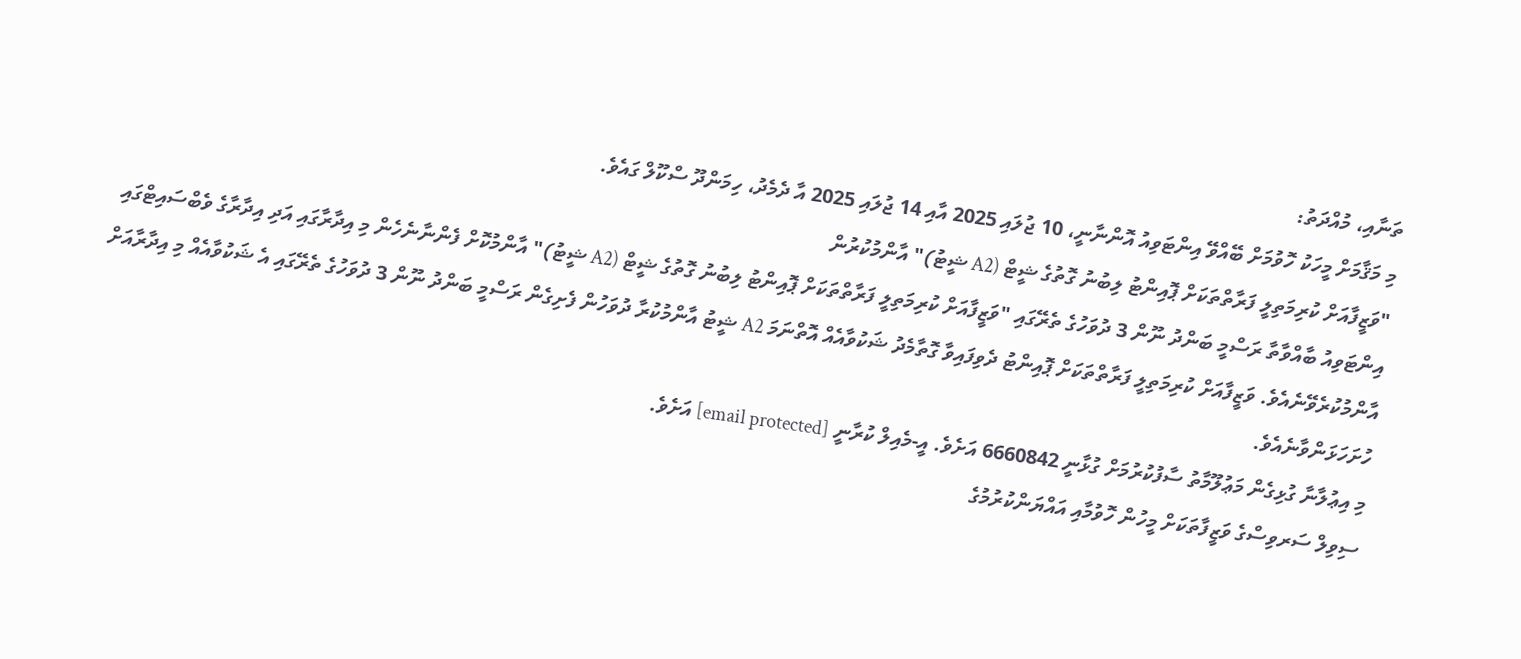ތަނާއި، މުއްދަތު:
މި މަޤާމަށް މީހަކު ހޮވުމަށް ބޭއްވޭ އިންޓަވިއު އޮންނާނީ، 10 ޖުލައި 2025 އާއި 14 ޖުލައި 2025 އާ ދެމެދު، ހިމަންދޫ ސްކޫލް ގައެވެ.
"ވަޒީފާއަށް ކުރިމަތިލީ ފަރާތްތަކަށް ޕޮއިންޓު ލިބުނު ގޮތުގެ ޝީޓް (A2 ޝީޓު)" އާންމުކުރުން
އިންޓަވިއު ބާއްވާތާ ރަސްމީ ބަންދު ނޫން 3 ދުވަހުގެ ތެރޭގައި "ވަޒީފާއަށް ކުރިމަތިލީ ފަރާތްތަކަށް ޕޮއިންޓު ލިބުނު ގޮތުގެ ޝީޓް (A2 ޝީޓު)" އާންމުކޮށް ފެންނާނެހެން މި އިދާރާގައި އަދި އިދާރާގެ ވެބްސައިޓްގައި އާންމުކުރެވޭނެއެވެ. ވަޒީފާއަށް ކުރިމަތިލީ ފަރާތްތަކަށް ޕޮއިންޓު ދެވިފައިވާ ގޮތާމެދު ޝަކުވާއެއް އޮތްނަމަ A2 ޝީޓު އާންމުކުރާ ދުވަހުން ފެށިގެން ރަސްމީ ބަންދު ނޫން 3 ދުވަހުގެ ތެރޭގައި އެ ޝަކުވާއެއް މި އިދާރާއަށް ހުށަހަޅަންވާނެއެވެ.
މި އިޢުލާނާ ގުޅިގެން މަޢުލޫމާތު ސާފުކުރުމަށް ގުޅާނީ 6660842 އަށެވެ. އީ-މެއިލް ކުރާނީ [email protected] އަށެވެ.
ސިވިލް ސަރވިސްގެ ވަޒީފާތަކަށް މީހުން ހޮވުމާއި އައްޔަންކުރުމުގެ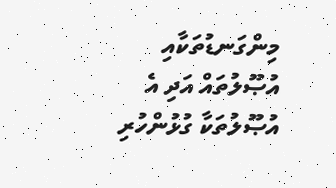މިންގަނޑުތަކާއި އުޞޫލުތައް އަދި އެ އުޞޫލުތަކާ ގުޅުންހުރި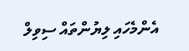އެންމެހައި ލިޔުންތައް ސިވިލް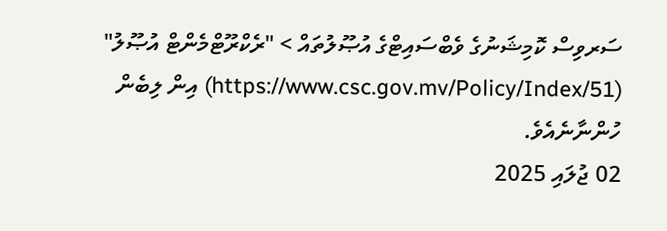ސަރވިސް ކޮމިޝަނުގެ ވެބްސައިޓްގެ އުޞޫލުތައް > "ރެކްރޫޓްމެންޓް އުޞޫލު" (https://www.csc.gov.mv/Policy/Index/51) އިން ލިބެން ހުންނާނެއެވެ.
02 ޖުލައި 2025